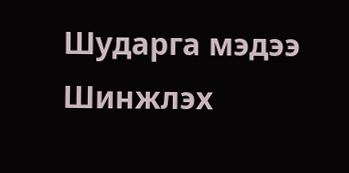Шударга мэдээ
Шинжлэх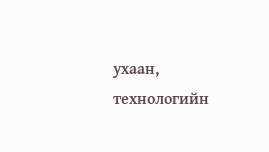ухаан, технологийн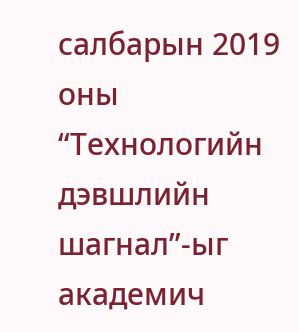салбарын 2019 оны “Технологийн дэвшлийн шагнал”-ыг академич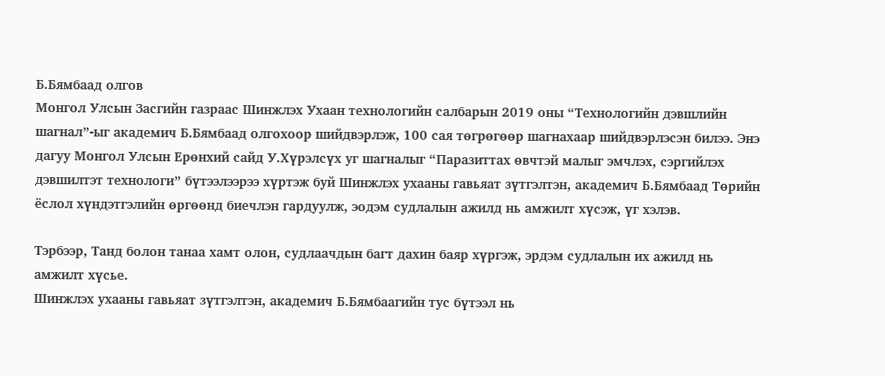Б.Бямбаад олгов
Монгол Улсын Засгийн газраас Шинжлэх Ухаан технологийн салбарын 2019 оны “Технологийн дэвшлийн шагнал”-ыг академич Б.Бямбаад олгохоор шийдвэрлэж, 100 сая төгрөгөөр шагнахаар шийдвэрлэсэн билээ. Энэ дагуу Монгол Улсын Ерөнхий сайд У.Хүрэлсүх уг шагналыг “Паразиттах өвчтэй малыг эмчлэх, сэргийлэх дэвшилтэт технологи” бүтээлээрээ хүртэж буй Шинжлэх ухааны гавьяат зүтгэлтэн, академич Б.Бямбаад Төрийн ёслол хүндэтгэлийн өргөөнд биечлэн гардуулж, эодэм судлалын ажилд нь амжилт хүсэж, үг хэлэв.

Тэрбээр, Танд болон танаа хамт олон, судлаачдын багт дахин баяр хүргэж, эрдэм судлалын их ажилд нь амжилт хүсье.
Шинжлэх ухааны гавьяат зүтгэлтэн, академич Б.Бямбаагийн тус бүтээл нь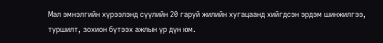Мал эмнэлгийн хүрээлэнд сүүлийн 20 гаруй жилийн хугацаанд хийгдсэн эрдэм шинжилгээ, туршилт, зохион бүтээх ажлын үр дүн юм.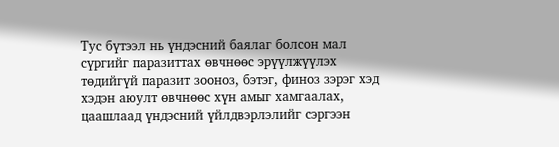Тус бүтээл нь үндэсний баялаг болсон мал сүргийг паразиттах өвчнөөс эрүүлжүүлэх төдийгүй паразит зооноз, бэтэг, финоз зэрэг хэд хэдэн аюулт өвчнөөс хүн амыг хамгаалах, цаашлаад үндэсний үйлдвэрлэлийг сэргээн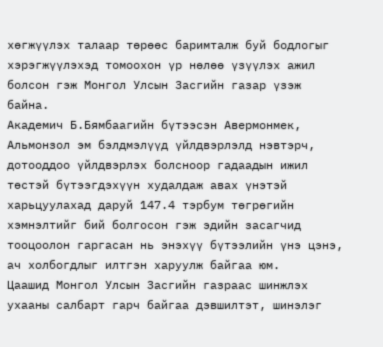хөгжүүлэх талаар төрөөс баримталж буй бодлогыг хэрэгжүүлэхэд томоохон үр нөлөө үзүүлэх ажил болсон гэж Монгол Улсын Засгийн газар үзэж байна.
Академич Б.Бямбаагийн бүтээсэн Авермонмек, Альмонзол эм бэлдмэлүүд үйлдвэрлэлд нэвтэрч, дотооддоо үйлдвэрлэх болсноор гадаадын ижил төстэй бүтээгдэхүүн худалдаж авах үнэтэй харьцуулахад даруй 147.4 тэрбум төгрөгийн хэмнэлтийг бий болгосон гэж эдийн засагчид тооцоолон гаргасан нь энэхүү бүтээлийн үнэ цэнэ, ач холбогдлыг илтгэн харуулж байгаа юм.
Цаашид Монгол Улсын Засгийн газраас шинжлэх ухааны салбарт гарч байгаа дэвшилтэт, шинэлэг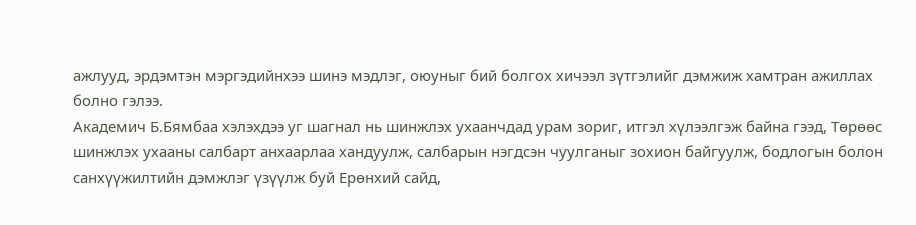ажлууд, эрдэмтэн мэргэдийнхээ шинэ мэдлэг, оюуныг бий болгох хичээл зүтгэлийг дэмжиж хамтран ажиллах болно гэлээ.
Академич Б.Бямбаа хэлэхдээ уг шагнал нь шинжлэх ухаанчдад урам зориг, итгэл хүлээлгэж байна гээд, Төрөөс шинжлэх ухааны салбарт анхаарлаа хандуулж, салбарын нэгдсэн чуулганыг зохион байгуулж, бодлогын болон санхүүжилтийн дэмжлэг үзүүлж буй Ерөнхий сайд,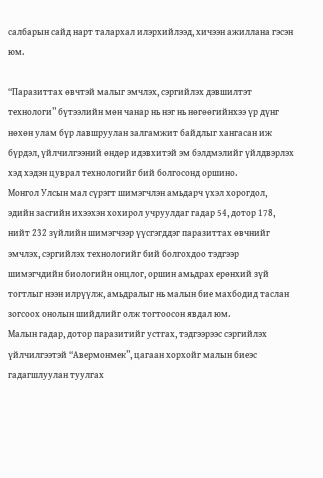салбарын сайд нарт талархал илэрхийлээд, хичээн ажиллана гэсэн юм.

“Паразиттах өвчтэй малыг эмчлэх, сэргийлэх дэвшилтэт технологи” бүтээлийн мөн чанар нь нэг нь нөгөөгийнхээ үр дүнг нөхөн улам бүр лавшруулан залгамжит байдлыг хангасан иж бүрдэл, үйлчилгээний өндөр идэвхитэй эм бэлдмэлийг үйлдвэрлэх хэд хэдэн цуврал технологийг бий болгосонд оршино.
Монгол Улсын мал сүрэгт шимэгчлэн амьдарч үхэл хорогдол, эдийн засгийн ихээхэн хохирол учруулдаг гадар 54, дотор 178, нийт 232 зүйлийн шимэгчээр үүсгэгддэг паразиттах өвчнийг эмчлэх, сэргийлэх технологийг бий болгохдоо тэдгээр шимэгчдийн биологийн онцлог, оршин амьдрах ерөнхий зүй тогтлыг нээн илрүүлж, амьдралыг нь малын бие махбодид таслан зогсоох онолын шийдлийг олж тогтоосон явдал юм.
Малын гадар, дотор паразитийг устгах, тэдгээрээс сэргийлэх үйлчилгээтэй “Авермонмек”, цагаан хорхойг малын биеэс гадагшлуулан туулгах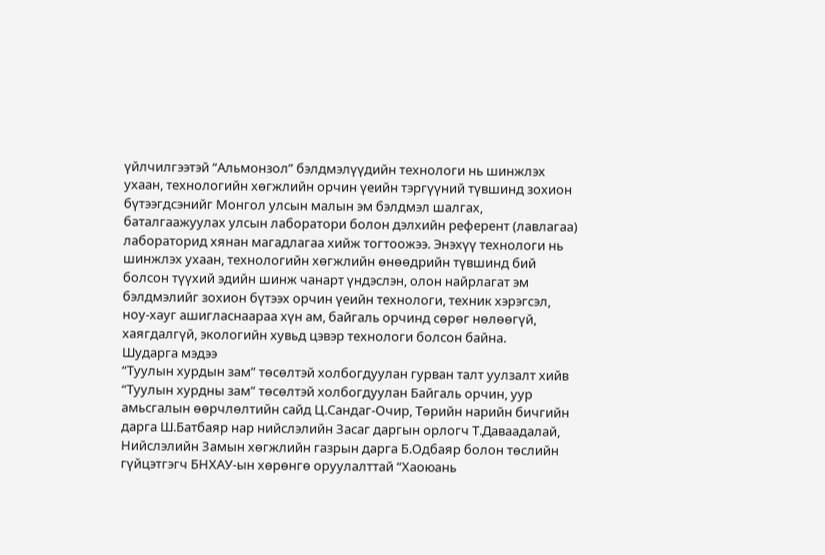үйлчилгээтэй “Альмонзол” бэлдмэлүүдийн технологи нь шинжлэх ухаан, технологийн хөгжлийн орчин үеийн тэргүүний түвшинд зохион бүтээгдсэнийг Монгол улсын малын эм бэлдмэл шалгах, баталгаажуулах улсын лаборатори болон дэлхийн референт (лавлагаа) лабораторид хянан магадлагаа хийж тогтоожээ. Энэхүү технологи нь шинжлэх ухаан, технологийн хөгжлийн өнөөдрийн түвшинд бий болсон түүхий эдийн шинж чанарт үндэслэн, олон найрлагат эм бэлдмэлийг зохион бүтээх орчин үеийн технологи, техник хэрэгсэл, ноу-хауг ашигласнаараа хүн ам, байгаль орчинд сөрөг нөлөөгүй, хаягдалгүй, экологийн хувьд цэвэр технологи болсон байна.
Шударга мэдээ
“Туулын хурдын зам” төсөлтэй холбогдуулан гурван талт уулзалт хийв
“Туулын хурдны зам” төсөлтэй холбогдуулан Байгаль орчин, уур амьсгалын өөрчлөлтийн сайд Ц.Сандаг-Очир, Төрийн нарийн бичгийн дарга Ш.Батбаяр нар нийслэлийн Засаг даргын орлогч Т.Даваадалай, Нийслэлийн Замын хөгжлийн газрын дарга Б.Одбаяр болон төслийн гүйцэтгэгч БНХАУ-ын хөрөнгө оруулалттай “Хаоюань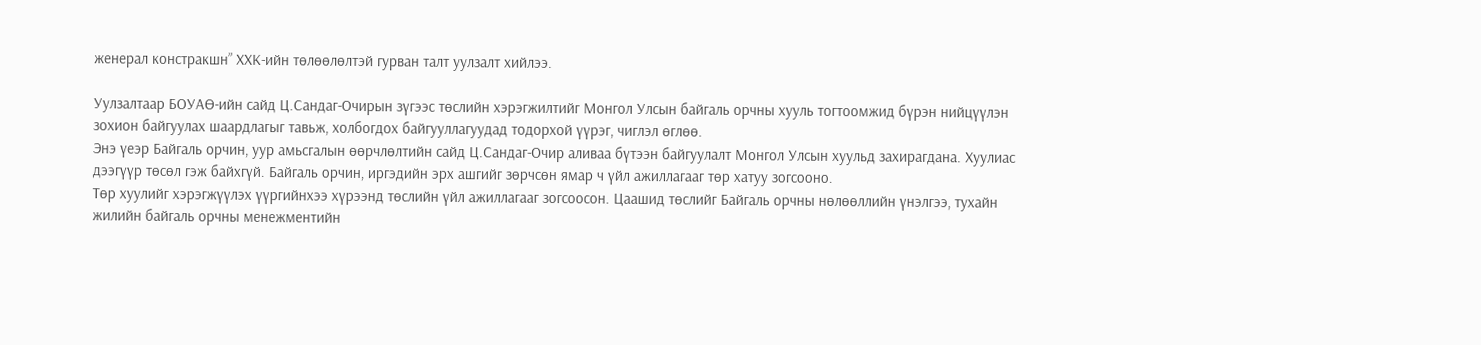женерал констракшн” ХХК-ийн төлөөлөлтэй гурван талт уулзалт хийлээ.

Уулзалтаар БОУАӨ-ийн сайд Ц.Сандаг-Очирын зүгээс төслийн хэрэгжилтийг Монгол Улсын байгаль орчны хууль тогтоомжид бүрэн нийцүүлэн зохион байгуулах шаардлагыг тавьж, холбогдох байгууллагуудад тодорхой үүрэг, чиглэл өглөө.
Энэ үеэр Байгаль орчин, уур амьсгалын өөрчлөлтийн сайд Ц.Сандаг-Очир аливаа бүтээн байгуулалт Монгол Улсын хуульд захирагдана. Хуулиас дээгүүр төсөл гэж байхгүй. Байгаль орчин, иргэдийн эрх ашгийг зөрчсөн ямар ч үйл ажиллагааг төр хатуу зогсооно.
Төр хуулийг хэрэгжүүлэх үүргийнхээ хүрээнд төслийн үйл ажиллагааг зогсоосон. Цаашид төслийг Байгаль орчны нөлөөллийн үнэлгээ, тухайн жилийн байгаль орчны менежментийн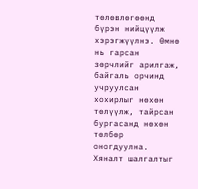төлөвлөгөөнд бүрэн нийцүүлж хэрэгжүүлнэ. Өмнө нь гарсан зөрчлийг арилгаж, байгаль орчинд учруулсан хохирлыг нөхөн төлүүлж, тайрсан бургасанд нөхөн төлбөр оногдуулна.
Хяналт шалгалтыг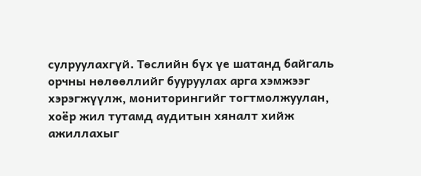сулруулахгүй. Төслийн бүх үе шатанд байгаль орчны нөлөөллийг бууруулах арга хэмжээг хэрэгжүүлж, мониторингийг тогтмолжуулан, хоёр жил тутамд аудитын хяналт хийж ажиллахыг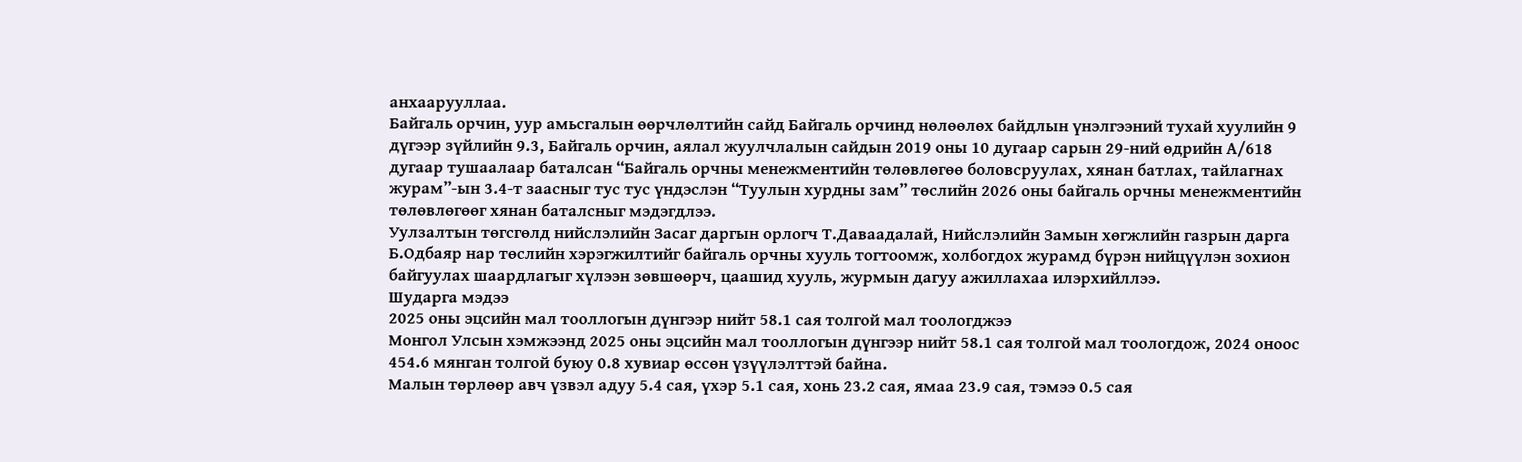анхаарууллаа.
Байгаль орчин, уур амьсгалын өөрчлөлтийн сайд Байгаль орчинд нөлөөлөх байдлын үнэлгээний тухай хуулийн 9 дүгээр зүйлийн 9.3, Байгаль орчин, аялал жуулчлалын сайдын 2019 оны 10 дугаар сарын 29-ний өдрийн А/618 дугаар тушаалаар баталсан “Байгаль орчны менежментийн төлөвлөгөө боловсруулах, хянан батлах, тайлагнах журам”-ын 3.4-т заасныг тус тус үндэслэн “Туулын хурдны зам” төслийн 2026 оны байгаль орчны менежментийн төлөвлөгөөг хянан баталсныг мэдэгдлээ.
Уулзалтын төгсгөлд нийслэлийн Засаг даргын орлогч Т.Даваадалай, Нийслэлийн Замын хөгжлийн газрын дарга Б.Одбаяр нар төслийн хэрэгжилтийг байгаль орчны хууль тогтоомж, холбогдох журамд бүрэн нийцүүлэн зохион байгуулах шаардлагыг хүлээн зөвшөөрч, цаашид хууль, журмын дагуу ажиллахаа илэрхийллээ.
Шударга мэдээ
2025 оны эцсийн мал тооллогын дүнгээр нийт 58.1 сая толгой мал тоологджээ
Монгол Улсын хэмжээнд 2025 оны эцсийн мал тооллогын дүнгээр нийт 58.1 сая толгой мал тоологдож, 2024 оноос 454.6 мянган толгой буюу 0.8 хувиар өссөн үзүүлэлттэй байна.
Малын төрлөөр авч үзвэл адуу 5.4 сая, үхэр 5.1 сая, хонь 23.2 сая, ямаа 23.9 сая, тэмээ 0.5 сая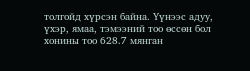толгойд хүрсэн байна. Үүнээс адуу, үхэр, ямаа, тэмээний тоо өссөн бол хонины тоо 628.7 мянган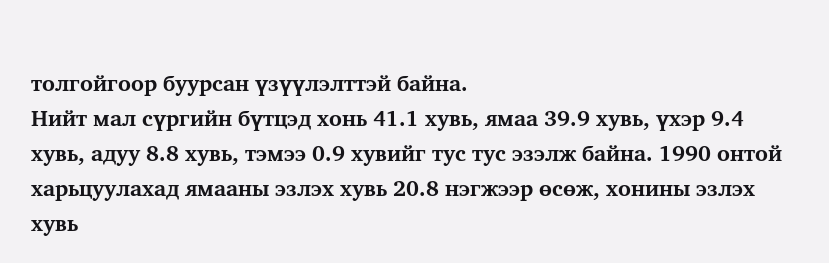толгойгоор буурсан үзүүлэлттэй байна.
Нийт мал сүргийн бүтцэд хонь 41.1 хувь, ямаа 39.9 хувь, үхэр 9.4 хувь, адуу 8.8 хувь, тэмээ 0.9 хувийг тус тус эзэлж байна. 1990 онтой харьцуулахад ямааны эзлэх хувь 20.8 нэгжээр өсөж, хонины эзлэх хувь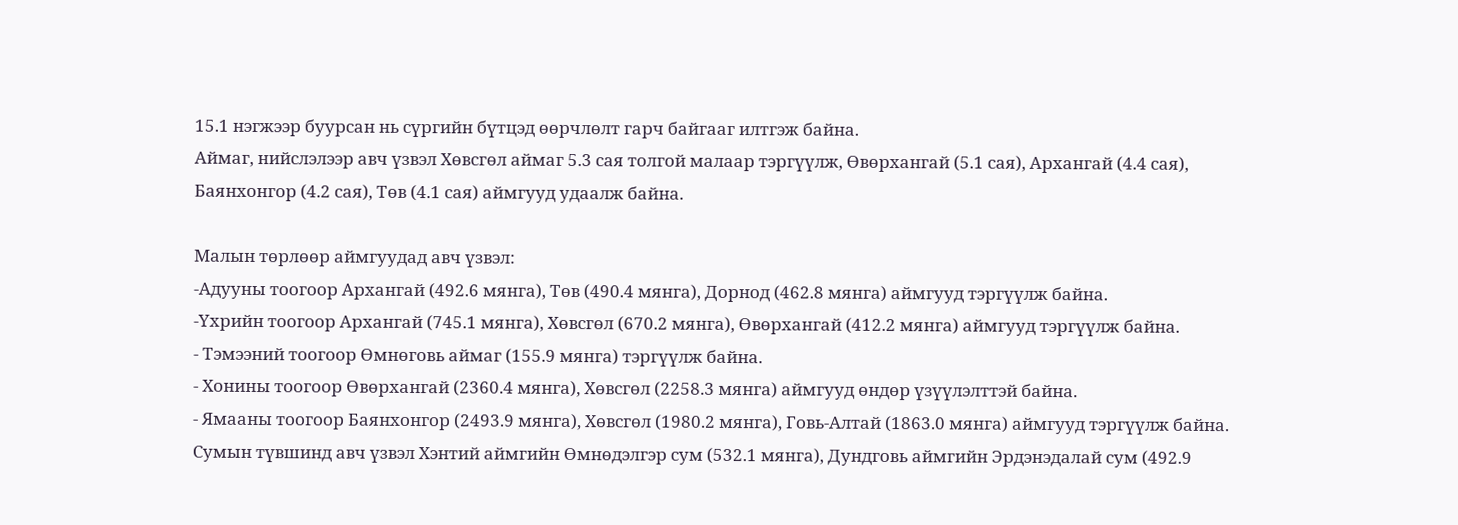15.1 нэгжээр буурсан нь сүргийн бүтцэд өөрчлөлт гарч байгааг илтгэж байна.
Аймаг, нийслэлээр авч үзвэл Хөвсгөл аймаг 5.3 сая толгой малаар тэргүүлж, Өвөрхангай (5.1 сая), Архангай (4.4 сая), Баянхонгор (4.2 сая), Төв (4.1 сая) аймгууд удаалж байна.

Малын төрлөөр аймгуудад авч үзвэл:
-Адууны тоогоор Архангай (492.6 мянга), Төв (490.4 мянга), Дорнод (462.8 мянга) аймгууд тэргүүлж байна.
-Үхрийн тоогоор Архангай (745.1 мянга), Хөвсгөл (670.2 мянга), Өвөрхангай (412.2 мянга) аймгууд тэргүүлж байна.
- Тэмээний тоогоор Өмнөговь аймаг (155.9 мянга) тэргүүлж байна.
- Хонины тоогоор Өвөрхангай (2360.4 мянга), Хөвсгөл (2258.3 мянга) аймгууд өндөр үзүүлэлттэй байна.
- Ямааны тоогоор Баянхонгор (2493.9 мянга), Хөвсгөл (1980.2 мянга), Говь-Алтай (1863.0 мянга) аймгууд тэргүүлж байна.
Сумын түвшинд авч үзвэл Хэнтий аймгийн Өмнөдэлгэр сум (532.1 мянга), Дундговь аймгийн Эрдэнэдалай сум (492.9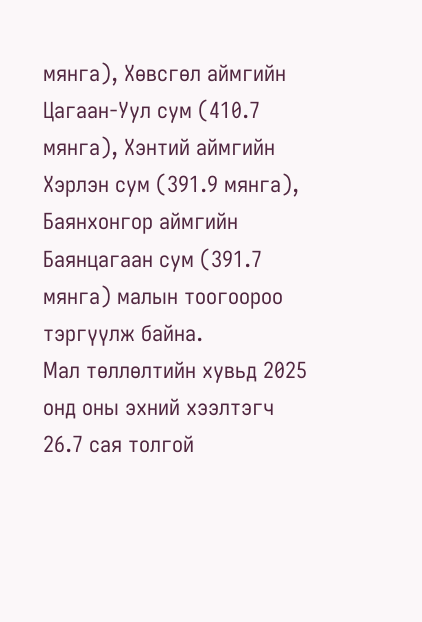мянга), Хөвсгөл аймгийн Цагаан-Уул сум (410.7 мянга), Хэнтий аймгийн Хэрлэн сум (391.9 мянга), Баянхонгор аймгийн Баянцагаан сум (391.7 мянга) малын тоогоороо тэргүүлж байна.
Мал төллөлтийн хувьд 2025 онд оны эхний хээлтэгч 26.7 сая толгой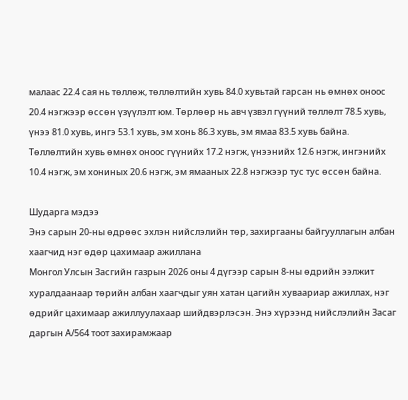малаас 22.4 сая нь төллөж, төллөлтийн хувь 84.0 хувьтай гарсан нь өмнөх оноос 20.4 нэгжээр өссөн үзүүлэлт юм. Төрлөөр нь авч үзвэл гүүний төллөлт 78.5 хувь, үнээ 81.0 хувь, ингэ 53.1 хувь, эм хонь 86.3 хувь, эм ямаа 83.5 хувь байна.
Төллөлтийн хувь өмнөх оноос гүүнийх 17.2 нэгж, үнээнийх 12.6 нэгж, ингэнийх 10.4 нэгж, эм хониных 20.6 нэгж, эм ямааных 22.8 нэгжээр тус тус өссөн байна.

Шударга мэдээ
Энэ сарын 20-ны өдрөөс эхлэн нийслэлийн төр, захиргааны байгууллагын албан хаагчид нэг өдөр цахимаар ажиллана
Монгол Улсын Засгийн газрын 2026 оны 4 дүгээр сарын 8-ны өдрийн ээлжит хуралдаанаар төрийн албан хаагчдыг уян хатан цагийн хуваариар ажиллах, нэг өдрийг цахимаар ажиллуулахаар шийдвэрлэсэн. Энэ хүрээнд нийслэлийн Засаг даргын А/564 тоот захирамжаар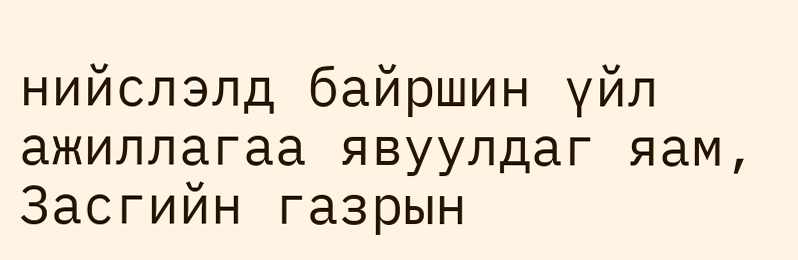нийслэлд байршин үйл ажиллагаа явуулдаг яам, Засгийн газрын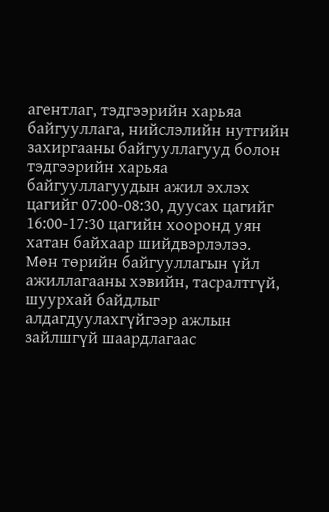агентлаг, тэдгээрийн харьяа байгууллага, нийслэлийн нутгийн захиргааны байгууллагууд болон тэдгээрийн харьяа байгууллагуудын ажил эхлэх цагийг 07:00-08:30, дуусах цагийг 16:00-17:30 цагийн хооронд уян хатан байхаар шийдвэрлэлээ.
Мөн төрийн байгууллагын үйл ажиллагааны хэвийн, тасралтгүй, шуурхай байдлыг алдагдуулахгүйгээр ажлын зайлшгүй шаардлагаас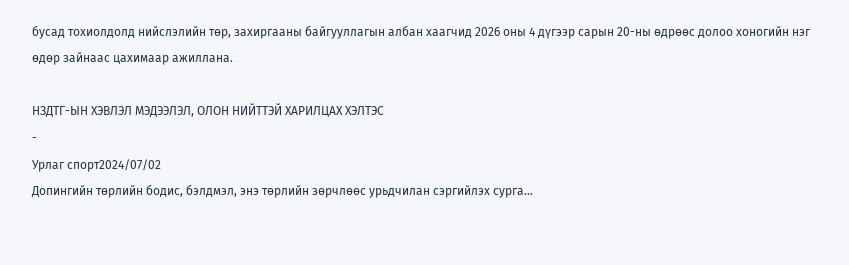бусад тохиолдолд нийслэлийн төр, захиргааны байгууллагын албан хаагчид 2026 оны 4 дүгээр сарын 20-ны өдрөөс долоо хоногийн нэг өдөр зайнаас цахимаар ажиллана.

НЗДТГ-ЫН ХЭВЛЭЛ МЭДЭЭЛЭЛ, ОЛОН НИЙТТЭЙ ХАРИЛЦАХ ХЭЛТЭС
-
Урлаг спорт2024/07/02
Допингийн төрлийн бодис, бэлдмэл, энэ төрлийн зөрчлөөс урьдчилан сэргийлэх сурга...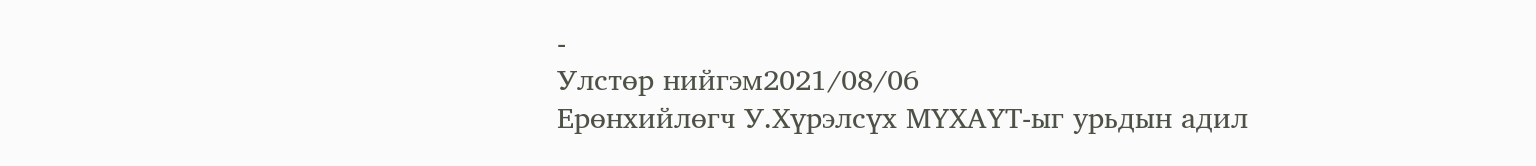-
Улстөр нийгэм2021/08/06
Ерөнхийлөгч У.Хүрэлсүх МҮХАҮТ-ыг урьдын адил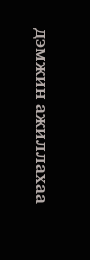дэмжин ажиллахаа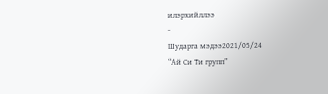илэрхийллээ
-
Шударга мэдээ2021/05/24
“Ай Си Ти групп”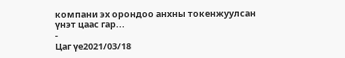компани эх орондоо анхны токенжуулсан үнэт цаас гар...
-
Цаг үе2021/03/18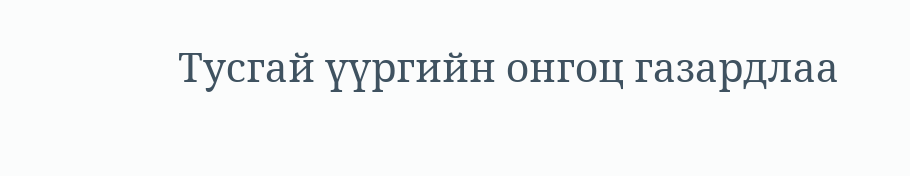Тусгай үүргийн онгоц газардлаа